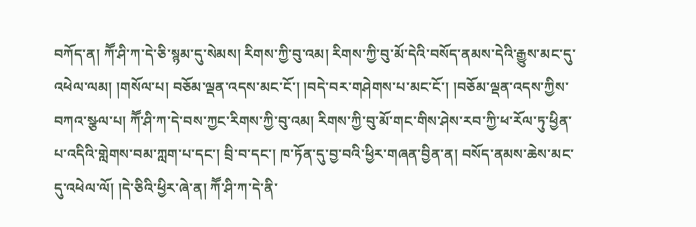བཀོད་ན། ཀཽ་ཤི་ཀ་དེ་ཅི་སྙམ་དུ་སེམས། རིགས་ཀྱི་བུ་འམ། རིགས་ཀྱི་བུ་མོ་དེའི་བསོད་ནམས་དེའི་རྒྱུས་མང་དུ་འཕེལ་ལམ། །གསོལ་པ། བཅོམ་ལྡན་འདས་མང་ངོ་། །བདེ་བར་གཤེགས་པ་མང་ངོ་། །བཅོམ་ལྡན་འདས་ཀྱིས་བཀའ་སྩལ་པ། ཀཽ་ཤི་ཀ་དེ་བས་ཀྱང་རིགས་ཀྱི་བུ་འམ། རིགས་ཀྱི་བུ་མོ་གང་གིས་ཤེས་རབ་ཀྱི་ཕ་རོལ་ཏུ་ཕྱིན་པ་འདིའི་གླེགས་བམ་ཀླག་པ་དང་། བྲི་བ་དང་། ཁ་ཏོན་དུ་བྱ་བའི་ཕྱིར་གཞན་བྱིན་ན། བསོད་ནམས་ཆེས་མང་དུ་འཕེལ་ལོ། །དེ་ཅིའི་ཕྱིར་ཞེ་ན། ཀཽ་ཤི་ཀ་དེ་ནི་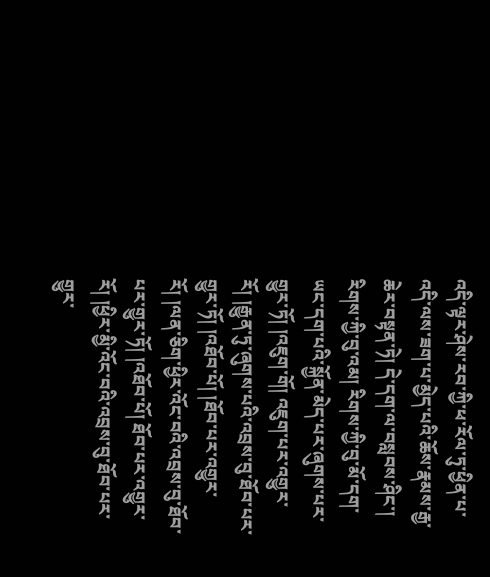འདི་ལྟར་ཤེས་རབ་ཀྱི་ཕ་རོལ་ཏུ་ཕྱིན་པ་འདི་ལས་ཟག་པ་མྱེད་པའི་ཆོས་རྣམས་རྒྱ་ཆེར་བསྟན་ཏེ། དེ་དག་ལ་བསླབས་ཤིང་། རིགས་ཀྱི་བུ་འམ། རིགས་ཀྱི་བུ་མོ་དག་ཡང་དག་པའི་སྐྱོན་མེད་པར་ཞུགས་པར་གྱུར་ཏོ། །འཇུག་གོ། འཇུག་པར་འགྱུར་རོ། །རྒྱུན་ཏུ་ཞུགས་པའི་འབྲས་བུ་ཐོབ་པར་གྱུར་ཏོ། །འཐོབ་པོ། །ཐོབ་པར་འགྱུར་རོ། །ལན་ཅིག་ཕྱིར་འོང་བའི་འབྲས་བུ་ཐོབ་པར་གྱུར་ཏོ། །འཐོབ་པོ། ཐོབ་པར་འགྱུར་རོ། །ཕྱིར་མྱི་འོང་བའི་འབྲས་བུ་ཐོབ་པར་གྱུར་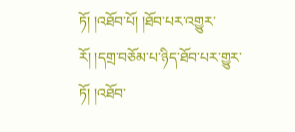ཏོ། །འཐོབ་པོ། །ཐོབ་པར་འགྱུར་རོ། །དགྲ་བཅོམ་པ་ཉིད་ཐོབ་པར་གྱུར་ཏོ། །འཐོབ་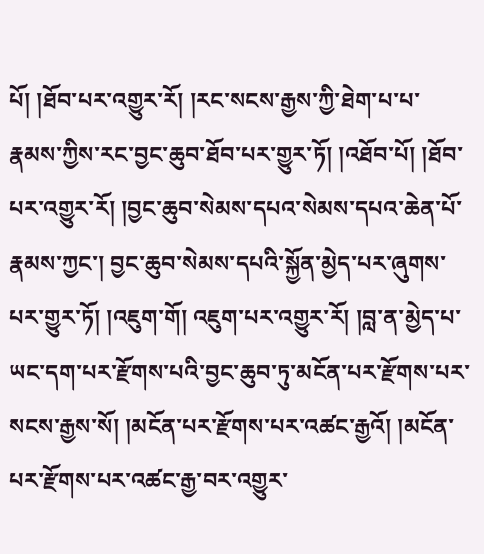པོ། །ཐོབ་པར་འགྱུར་རོ། །རང་སངས་རྒྱས་ཀྱི་ཐེག་པ་པ་རྣམས་ཀྱིས་རང་བྱང་ཆུབ་ཐོབ་པར་གྱུར་ཏོ། །འཐོབ་པོ། །ཐོབ་པར་འགྱུར་རོ། །བྱང་ཆུབ་སེམས་དཔའ་སེམས་དཔའ་ཆེན་པོ་རྣམས་ཀྱང་། བྱང་ཆུབ་སེམས་དཔའི་སྐྱོན་མྱེད་པར་ཞུགས་པར་གྱུར་ཏོ། །འཇུག་གོ། འཇུག་པར་འགྱུར་རོ། །བླ་ན་མྱེད་པ་ཡང་དག་པར་རྫོགས་པའི་བྱང་ཆུབ་ཏུ་མངོན་པར་རྫོགས་པར་སངས་རྒྱས་སོ། །མངོན་པར་རྫོགས་པར་འཚང་རྒྱའོ། །མངོན་པར་རྫོགས་པར་འཚང་རྒྱ་བར་འགྱུར་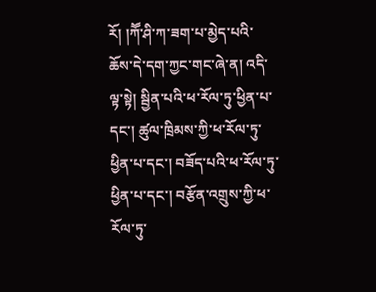རོ། །ཀཽ་ཤི་ཀ་ཟག་པ་མྱེད་པའི་ཆོས་དེ་དག་ཀྱང་གང་ཞེ་ན། འདི་ལྟ་སྟེ། སྦྱིན་པའི་ཕ་རོལ་ཏུ་ཕྱིན་པ་དང་། ཚུལ་ཁྲིམས་ཀྱི་ཕ་རོལ་ཏུ་ཕྱིན་པ་དང་། བཟོད་པའི་ཕ་རོལ་ཏུ་ཕྱིན་པ་དང་། བརྩོན་འགྲུས་ཀྱི་ཕ་རོལ་ཏུ་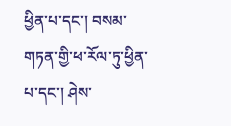ཕྱིན་པ་དང་། བསམ་གཏན་གྱི་ཕ་རོལ་ཏུ་ཕྱིན་པ་དང་། ཤེས་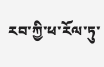རབ་ཀྱི་ཕ་རོལ་ཏུ་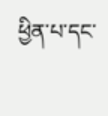ཕྱིན་པ་དང་